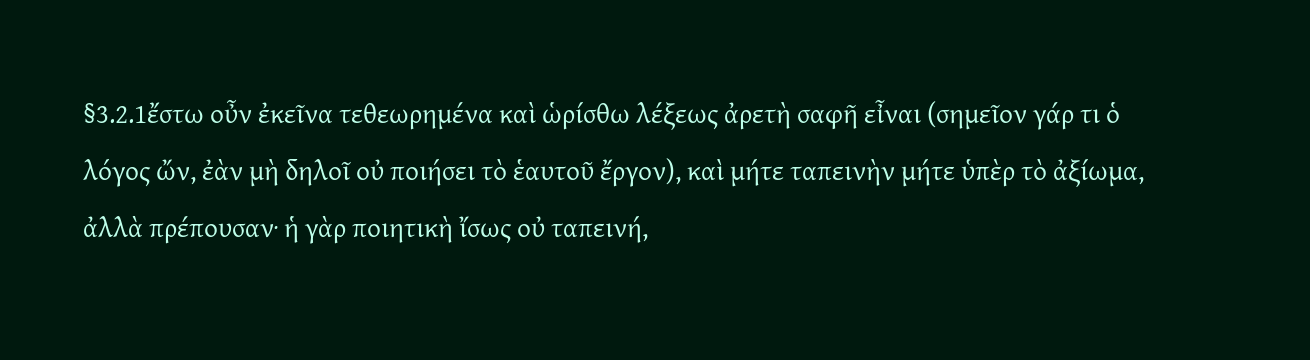§3.2.1ἔστω οὖν ἐκεῖνα τεθεωρημένα καὶ ὡρίσθω λέξεως ἀρετὴ σαφῆ εἶναι (σημεῖον γάρ τι ὁ λόγος ὤν, ἐὰν μὴ δηλοῖ οὐ ποιήσει τὸ ἑαυτοῦ ἔργον), καὶ μήτε ταπεινὴν μήτε ὑπὲρ τὸ ἀξίωμα, ἀλλὰ πρέπουσαν· ἡ γὰρ ποιητικὴ ἴσως οὐ ταπεινή,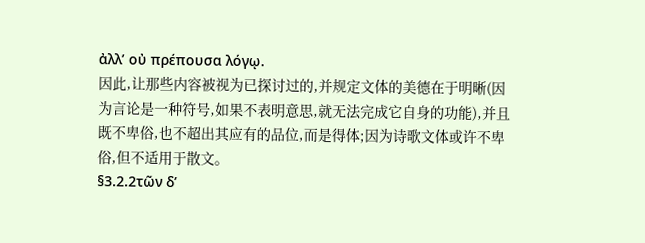ἀλλʼ οὐ πρέπουσα λόγῳ.
因此,让那些内容被视为已探讨过的,并规定文体的美德在于明晰(因为言论是一种符号,如果不表明意思,就无法完成它自身的功能),并且既不卑俗,也不超出其应有的品位,而是得体;因为诗歌文体或许不卑俗,但不适用于散文。
§3.2.2τῶν δʼ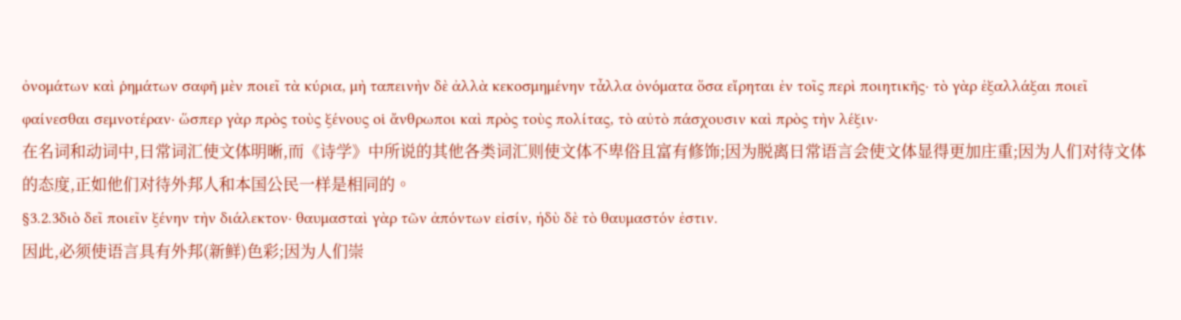ὀνομάτων καὶ ῥημάτων σαφῆ μὲν ποιεῖ τὰ κύρια, μὴ ταπεινὴν δὲ ἀλλὰ κεκοσμημένην τἆλλα ὀνόματα ὅσα εἴρηται ἐν τοῖς περὶ ποιητικῆς· τὸ γὰρ ἐξαλλάξαι ποιεῖ φαίνεσθαι σεμνοτέραν· ὥσπερ γὰρ πρὸς τοὺς ξένους οἱ ἄνθρωποι καὶ πρὸς τοὺς πολίτας, τὸ αὐτὸ πάσχουσιν καὶ πρὸς τὴν λέξιν·
在名词和动词中,日常词汇使文体明晰,而《诗学》中所说的其他各类词汇则使文体不卑俗且富有修饰;因为脱离日常语言会使文体显得更加庄重;因为人们对待文体的态度,正如他们对待外邦人和本国公民一样是相同的。
§3.2.3διὸ δεῖ ποιεῖν ξένην τὴν διάλεκτον· θαυμασταὶ γὰρ τῶν ἀπόντων εἰσίν, ἡδὺ δὲ τὸ θαυμαστόν ἐστιν.
因此,必须使语言具有外邦(新鲜)色彩;因为人们崇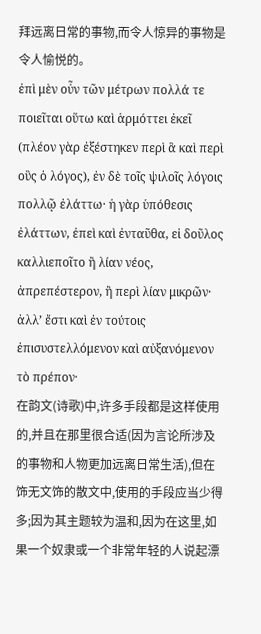拜远离日常的事物,而令人惊异的事物是令人愉悦的。
ἐπὶ μὲν οὖν τῶν μέτρων πολλά τε ποιεῖται οὕτω καὶ ἁρμόττει ἐκεῖ (πλέον γὰρ ἐξέστηκεν περὶ ἃ καὶ περὶ οὓς ὁ λόγος), ἐν δὲ τοῖς ψιλοῖς λόγοις πολλῷ ἐλάττω· ἡ γὰρ ὑπόθεσις ἐλάττων, ἐπεὶ καὶ ἐνταῦθα, εἰ δοῦλος καλλιεποῖτο ἢ λίαν νέος, ἀπρεπέστερον, ἢ περὶ λίαν μικρῶν· ἀλλʼ ἔστι καὶ ἐν τούτοις ἐπισυστελλόμενον καὶ αὐξανόμενον τὸ πρέπον·
在韵文(诗歌)中,许多手段都是这样使用的,并且在那里很合适(因为言论所涉及的事物和人物更加远离日常生活),但在饰无文饰的散文中,使用的手段应当少得多;因为其主题较为温和,因为在这里,如果一个奴隶或一个非常年轻的人说起漂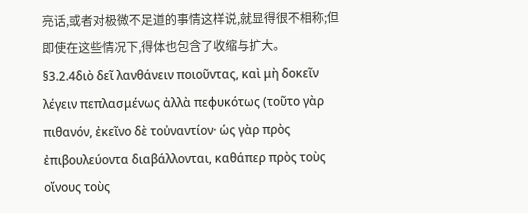亮话,或者对极微不足道的事情这样说,就显得很不相称;但即使在这些情况下,得体也包含了收缩与扩大。
§3.2.4διὸ δεῖ λανθάνειν ποιοῦντας, καὶ μὴ δοκεῖν λέγειν πεπλασμένως ἀλλὰ πεφυκότως (τοῦτο γὰρ πιθανόν, ἐκεῖνο δὲ τοὐναντίον· ὡς γὰρ πρὸς ἐπιβουλεύοντα διαβάλλονται, καθάπερ πρὸς τοὺς οἴνους τοὺς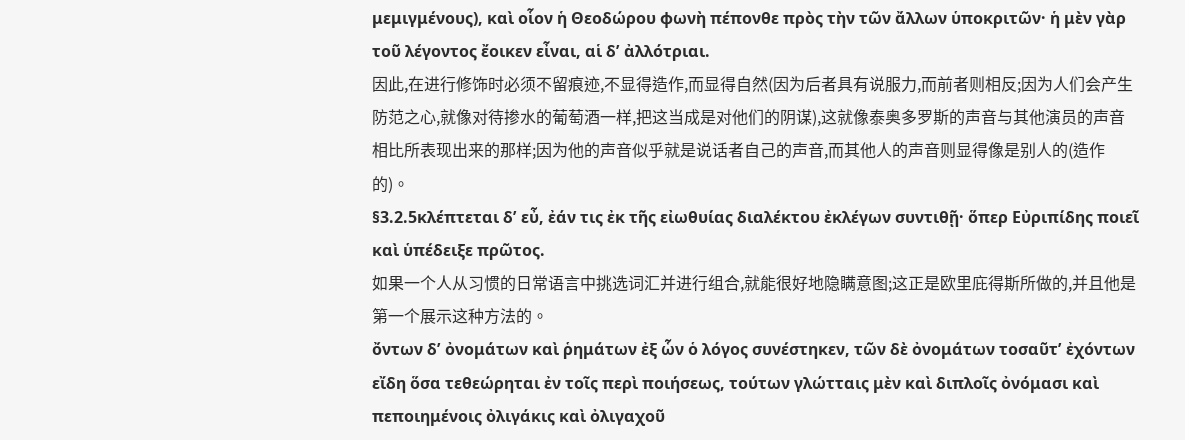μεμιγμένους), καὶ οἷον ἡ Θεοδώρου φωνὴ πέπονθε πρὸς τὴν τῶν ἄλλων ὑποκριτῶν· ἡ μὲν γὰρ τοῦ λέγοντος ἔοικεν εἶναι, αἱ δʼ ἀλλότριαι.
因此,在进行修饰时必须不留痕迹,不显得造作,而显得自然(因为后者具有说服力,而前者则相反;因为人们会产生防范之心,就像对待掺水的葡萄酒一样,把这当成是对他们的阴谋),这就像泰奥多罗斯的声音与其他演员的声音相比所表现出来的那样;因为他的声音似乎就是说话者自己的声音,而其他人的声音则显得像是别人的(造作的)。
§3.2.5κλέπτεται δʼ εὖ, ἐάν τις ἐκ τῆς εἰωθυίας διαλέκτου ἐκλέγων συντιθῇ· ὅπερ Εὐριπίδης ποιεῖ καὶ ὑπέδειξε πρῶτος.
如果一个人从习惯的日常语言中挑选词汇并进行组合,就能很好地隐瞒意图;这正是欧里庇得斯所做的,并且他是第一个展示这种方法的。
ὄντων δʼ ὀνομάτων καὶ ῥημάτων ἐξ ὧν ὁ λόγος συνέστηκεν, τῶν δὲ ὀνομάτων τοσαῦτʼ ἐχόντων εἴδη ὅσα τεθεώρηται ἐν τοῖς περὶ ποιήσεως, τούτων γλώτταις μὲν καὶ διπλοῖς ὀνόμασι καὶ πεποιημένοις ὀλιγάκις καὶ ὀλιγαχοῦ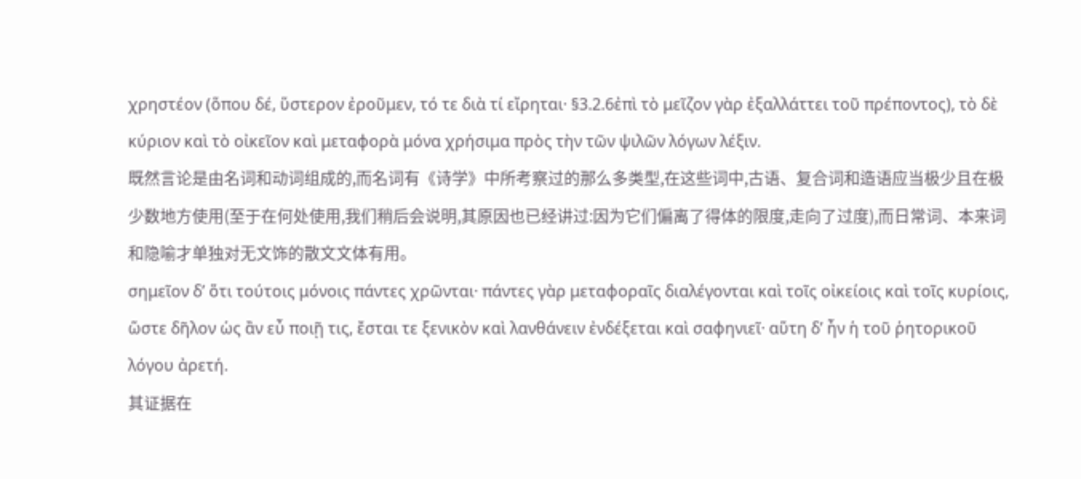χρηστέον (ὅπου δέ, ὕστερον ἐροῦμεν, τό τε διὰ τί εἴρηται· §3.2.6ἐπὶ τὸ μεῖζον γὰρ ἐξαλλάττει τοῦ πρέποντος), τὸ δὲ κύριον καὶ τὸ οἰκεῖον καὶ μεταφορὰ μόνα χρήσιμα πρὸς τὴν τῶν ψιλῶν λόγων λέξιν.
既然言论是由名词和动词组成的,而名词有《诗学》中所考察过的那么多类型,在这些词中,古语、复合词和造语应当极少且在极少数地方使用(至于在何处使用,我们稍后会说明,其原因也已经讲过:因为它们偏离了得体的限度,走向了过度),而日常词、本来词和隐喻才单独对无文饰的散文文体有用。
σημεῖον δʼ ὅτι τούτοις μόνοις πάντες χρῶνται· πάντες γὰρ μεταφοραῖς διαλέγονται καὶ τοῖς οἰκείοις καὶ τοῖς κυρίοις, ὥστε δῆλον ὡς ἂν εὖ ποιῇ τις, ἔσται τε ξενικὸν καὶ λανθάνειν ἐνδέξεται καὶ σαφηνιεῖ· αὕτη δʼ ἦν ἡ τοῦ ῥητορικοῦ λόγου ἀρετή.
其证据在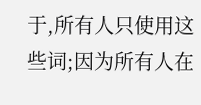于,所有人只使用这些词;因为所有人在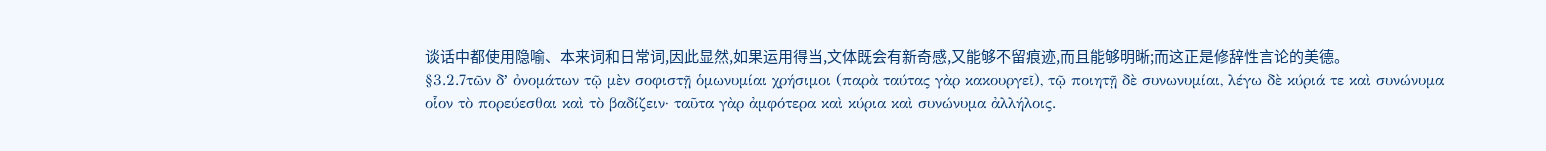谈话中都使用隐喻、本来词和日常词,因此显然,如果运用得当,文体既会有新奇感,又能够不留痕迹,而且能够明晰;而这正是修辞性言论的美德。
§3.2.7τῶν δʼ ὀνομάτων τῷ μὲν σοφιστῇ ὁμωνυμίαι χρήσιμοι (παρὰ ταύτας γὰρ κακουργεῖ), τῷ ποιητῇ δὲ συνωνυμίαι, λέγω δὲ κύριά τε καὶ συνώνυμα οἷον τὸ πορεύεσθαι καὶ τὸ βαδίζειν· ταῦτα γὰρ ἀμφότερα καὶ κύρια καὶ συνώνυμα ἀλλήλοις.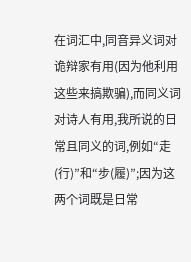在词汇中,同音异义词对诡辩家有用(因为他利用这些来搞欺骗),而同义词对诗人有用,我所说的日常且同义的词,例如“走(行)”和“步(履)”;因为这两个词既是日常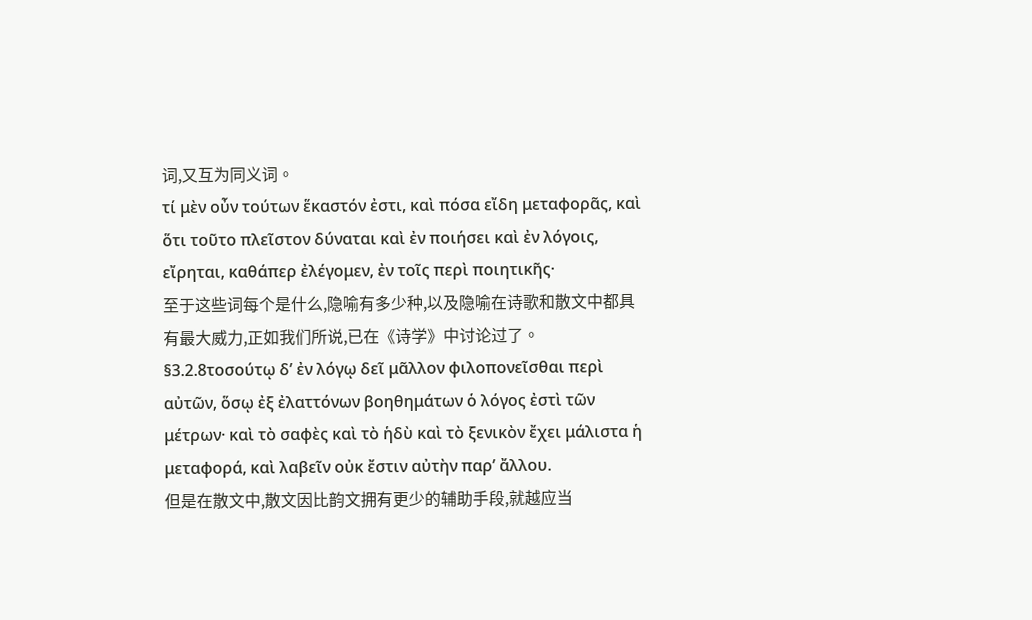词,又互为同义词。
τί μὲν οὖν τούτων ἕκαστόν ἐστι, καὶ πόσα εἴδη μεταφορᾶς, καὶ ὅτι τοῦτο πλεῖστον δύναται καὶ ἐν ποιήσει καὶ ἐν λόγοις, εἴρηται, καθάπερ ἐλέγομεν, ἐν τοῖς περὶ ποιητικῆς·
至于这些词每个是什么,隐喻有多少种,以及隐喻在诗歌和散文中都具有最大威力,正如我们所说,已在《诗学》中讨论过了。
§3.2.8τοσούτῳ δʼ ἐν λόγῳ δεῖ μᾶλλον φιλοπονεῖσθαι περὶ αὐτῶν, ὅσῳ ἐξ ἐλαττόνων βοηθημάτων ὁ λόγος ἐστὶ τῶν μέτρων· καὶ τὸ σαφὲς καὶ τὸ ἡδὺ καὶ τὸ ξενικὸν ἔχει μάλιστα ἡ μεταφορά, καὶ λαβεῖν οὐκ ἔστιν αὐτὴν παρʼ ἄλλου.
但是在散文中,散文因比韵文拥有更少的辅助手段,就越应当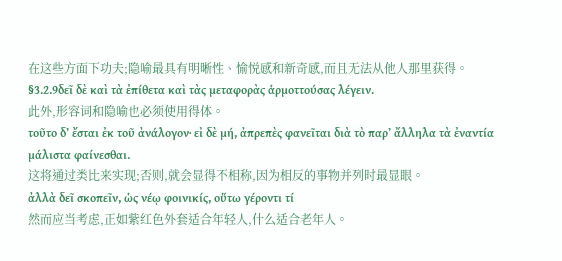在这些方面下功夫;隐喻最具有明晰性、愉悦感和新奇感,而且无法从他人那里获得。
§3.2.9δεῖ δὲ καὶ τὰ ἐπίθετα καὶ τὰς μεταφορὰς ἁρμοττούσας λέγειν.
此外,形容词和隐喻也必须使用得体。
τοῦτο δʼ ἔσται ἐκ τοῦ ἀνάλογον· εἰ δὲ μή, ἀπρεπὲς φανεῖται διὰ τὸ παρʼ ἄλληλα τὰ ἐναντία μάλιστα φαίνεσθαι.
这将通过类比来实现;否则,就会显得不相称,因为相反的事物并列时最显眼。
ἀλλὰ δεῖ σκοπεῖν, ὡς νέῳ φοινικίς, οὕτω γέροντι τί
然而应当考虑,正如紫红色外套适合年轻人,什么适合老年人。